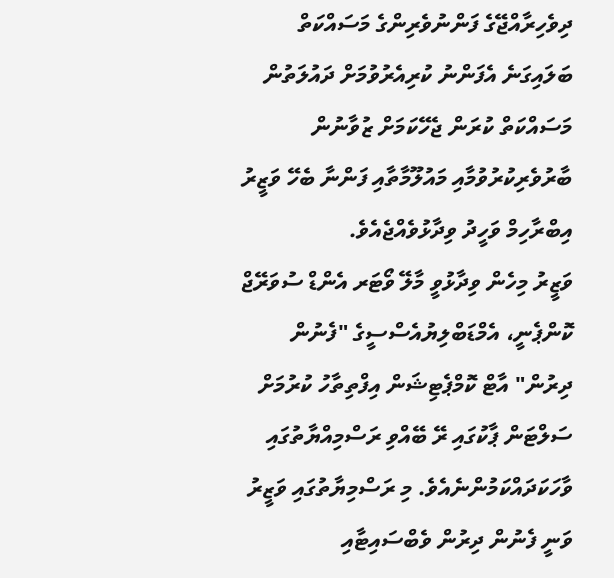ދިވެހިރާއްޖޭގެ ފަންނުވެރިންގެ މަސައްކަތް ބަލައިގަނެ އެފަންނު ކުރިއެރުވުމަށް ދައުލަތުން މަސައްކަތް ކުރަން ޖެހޭކަމަށް ޒުވާނުން ބާރުވެރިކުރުވުމާއި މައުލޫމާތާއި ފަންނާ ބެހޭ ވަޒީރު އިބްރާހިމް ވަހީދު ވިދާޅުވެއްޖެއެވެ.
ވަޒީރު މިހެން ވިދާޅުވީ މާލޭ ވޯޓަރ އެންޑް ސުވަރޭޖް ކޮންޕެނީ، އެމްޑަބްލިޔުއެސްސީގެ "ފެނުން ދިރުން" އާޓް ކޮމްޕެޓިޝަން އިފްތިތާހު ކުރުމަށް ސަލްޓަން ޕާކުގައި ރޭ ބޭއްވި ރަސްމިއްޔާތުގައި ވާހަކަދައްކަމުންނެއެވެ. މި ރަސްމިޔާތުގައި ވަޒީރު ވަނީ ފެނުން ދިރުން ވެބްސައިޓާއި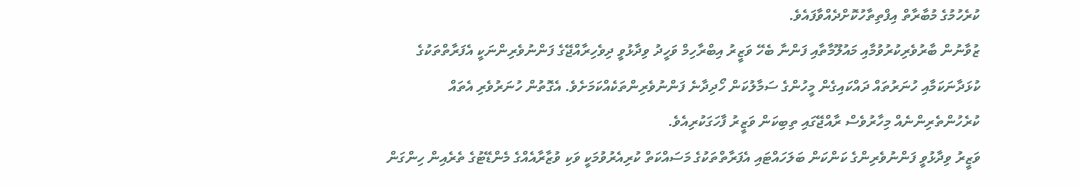ކުރެހުމުގެ މުބާރާތް އިފްތިތާހުކޮށްދެއްވާފައެވެ.
ޒުވާނުން ބާރުވެރިކުރުވުމާއި މައުލޫމާތާއި ފަންނާ ބެހޭ ވަޒީރު އިބްރާހިމް ވަހީދު ވިދާޅުވީ ދިވެހިރާއްޖޭގެ ފަންނުވެރިންނަކީ އެފަރާތްތަކުގެ ކުޅަދާނަކަމާއި ހުނަރުތައް ދައްކައިގެން މީހުންގެ ސަމާލުކަން ހޯދިދާނެ ފަންނުވެރިންތަކެއްކަމަށެވެ. އެގޮތުން ހުނަރުވެރި އެތައް ކުރެހުންތެރިންނެއް މިހާރުވެސް ރާއްޖޭގައި ތިބިކަން ވަޒީރު ފާހަގަކުރިއެވެ.
ވަޒީރު ވިދާޅުވީ ފަންނުވެރިންގެ ކަންކަން ބަލަހައްޓައި އެފަރާތްތަކުގެ މަސައްކަތް ކުރިއެރުވުމަކީ ވަކި ވުޒާރާއެއްގެ މެންޑޭޓުގެ ތެރެއިން ހިންގަން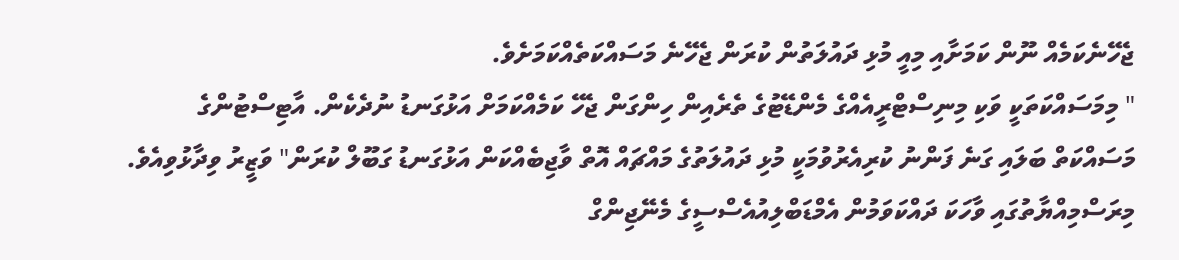ޖެހޭނެކަމެއް ނޫން ކަމަށާއި މިއީ މުޅި ދައުލަތުން ކުރަން ޖެހޭނެ މަސައްކަތެއްކަމަށެވެ.
" މިމަސައްކަތަކީ ވަކި މިނިސްޓްރީއެއްގެ މެންޑޭޓުގެ ތެރެއިން ހިންގަން ޖެހޭ ކަމެއްކަމަށް އަޅުގަނޑު ނުދެކެން. އާޓިސްޓުންގެ މަސައްކަތް ބަލައި ގަނެ ފަންނު ކުރިއެރުވުމަކީ މުޅި ދައުލަތުގެ މައްޗައް އޮތް ވާޖިބެއްކަން އަޅުގަނޑު ގަބޫލް ކުރަން" ވަޒީރު ވިދާޅުވިއެވެ.
މިރަސްމިއްޔާތުގައި ވާހަކަ ދައްކަވަމުން އެމްޑަބްލިއުއެސްސީގެ މެނޭޖިންގް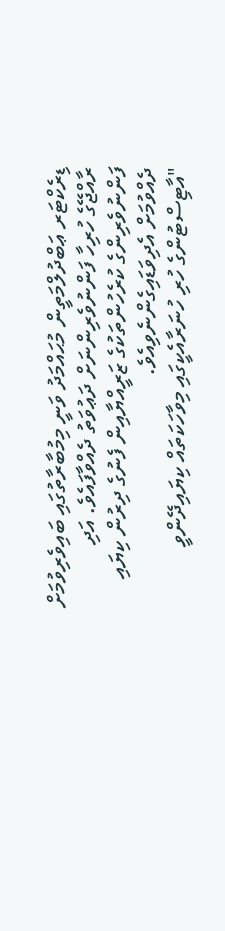ޑިރެކްޓަރ ޢަބްދުލްމަތީން މުޙައްމަދު ވަނީ މިމުބާރާތުގައި ބައިވެރިވުމަށް ރާއްޖޭގެ ހުރިހާ ފަންނުވެރިންނަށް ދަޢުވަތު ދެއްވާފައެވެ. އަދި ފަންނުވެރިންގެ ކުރެހުންތަކުގެ ޒަރީއްޔާއިން ފެނުގެ ދިރުން ކިޔައި ދެއްވުމަށް އެދިވަޑައިގެންނެވިއެވެ.
"އާޓިސްޓުންގެ ހުރި ހުނަރާއެކީގައި މިވާހަކަތައް ކިޔައިދޭންވީ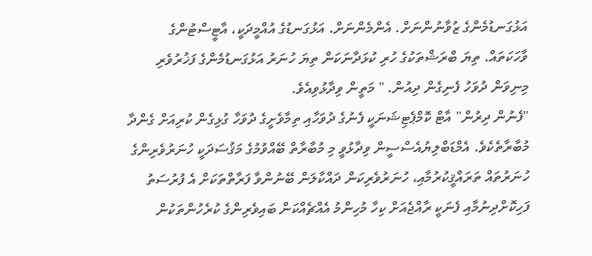އަޅުގަނޑުމެންގެ ޒުވާނުންނަށް. އެންމެންނަށް. އަޅުގަނޑުގެ އުއްމީދަކީ، އާޓީސްޓުންގެ ވާހަކަތައް. ތިޔަ ބްރަޝްތަކުގެ ހުރި ކުޅަދާނަކަން ތިޔަ ހުނަރު އަޅުގަނޑުމެންގެ ފަޚުރުވެރި މިނިވަން ދުވަހު ފެނިގެން ދިއުން. " މަތީން ވިދާޅުވިއެވެ.
"ފެނުން ދިރުން" އާޓް ކޮމްޕެޓިޝަނަކީ ފެނުގެ ދުވަހާއި ތިމާވެށީގެ ދުވަހާ ގުޅިގެން ކުރިއަށް ގެންދާ މުބާރާތެކެވެ. އެމްޑަބްލިޔުއެސްސީން ވިދާޅުވީ މި މުބާރާތް ބޭއްވުމުގެ މަޤުސަދަކީ ހުނަރުވެރިންގެ ހުނަރުތައް ތަރައްޤީކުރުމާއި، ހުނަރުވެރިކަން ދައްކާލަން ބޭނުންވާ ފަރާތްތަކަށް އެ ފުރުސަތު ފަހިކޮށްދިނުމާއި ފެނަކީ ރާއްޖެއަށް ކިހާ މުހިންމު އެއްޗެއްކަން ބައިވެރިންގެ ކުރެހުންތަކުން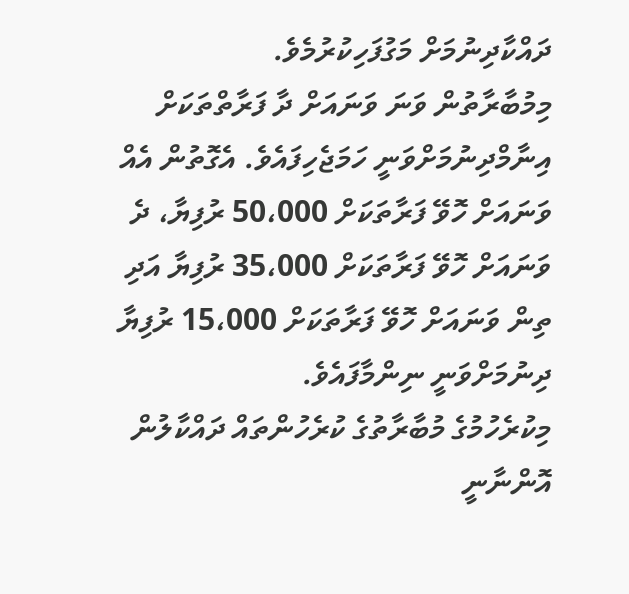ދައްކާދިނުމަށް މަގުފަހިކުރުމެވެ.
މިމުބާރާތުން ވަނަ ވަނައަށް ދާ ފަރާތްތަކަށް އިނާމްދިނުމަށްވަނީ ހަމަޖެހިފައެވެ. އެގޮތުން އެއް ވަނައަށް ހޮވޭ ފަރާތަކަށް 50،000 ރުފިޔާ، ދެ ވަނައަށް ހޮވޭ ފަރާތަކަށް 35،000 ރުފިޔާ އަދި ތިން ވަނައަށް ހޮވޭ ފަރާތަކަށް 15،000 ރުފިޔާ ދިނުމަށްވަނީ ނިންމާފައެވެ.
މިކުރެހުމުގެ މުބާރާތުގެ ކުރެހުންތައް ދައްކާލުން އޮންނާނީ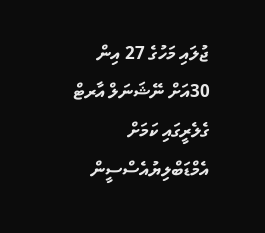ޖުލައި މަހުގެ 27 އިން 30އަށް ނޭޝަނަލް އާރޓް ގެލެރީގައި ކަމަށް އެމްޑަބްލިޔުއެސްސީން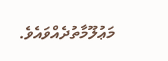މަޢުލޫމާތުދެއްވައެވެ.